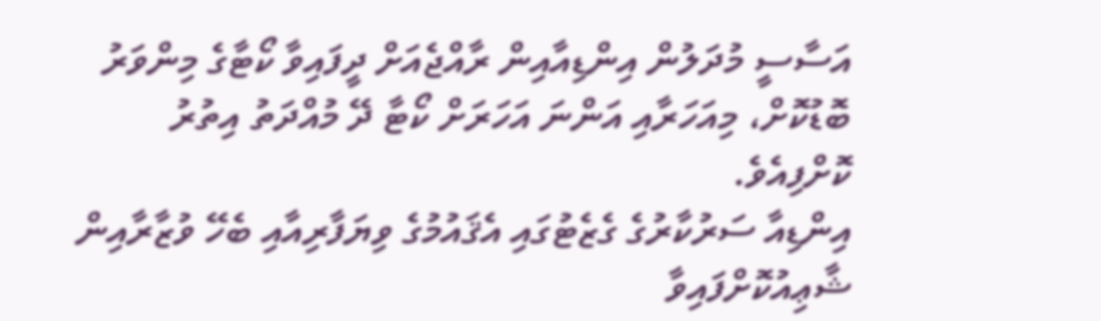އަސާސީ މުދަލުން އިންޑިއާއިން ރާއްޖެއަށް ދީފައިވާ ކޯޓާގެ މިންވަރު ބޮޑުކޮށް، މިއަހަރާއި އަންނަ އަހަރަށް ކޯޓާ ދޭ މުއްދަތު އިތުރު ކޮށްފިއެވެ.
އިންޑިއާ ސަރުކާރުގެ ގެޒެޓުގައި އެޤައުމުގެ ވިޔަފާރިއާއި ބެހޭ ވުޒާރާއިން ޝާޢިއުކޮށްފައިވާ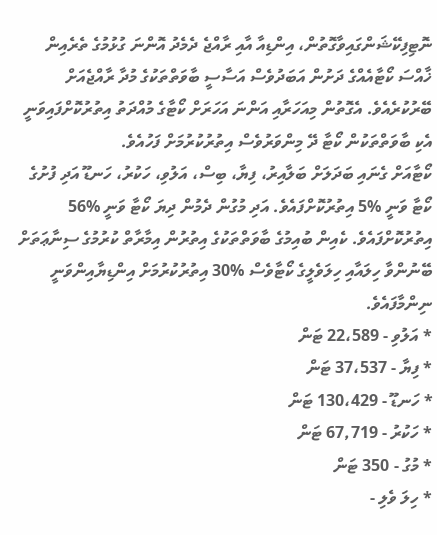ނޮޓިފިކޭޝަންގައިވާގޮތުން، އިންޑިއާ އާއި ރާއްޖެ ދެމެދު އޮންނަ ގުޅުމުގެ ތެރެއިން ޚާއްސަ ކޯޓާއެއްގެ ދަށުން އަބަދުވެސް އަސާސީ ބާވަތްތަކުގެ މުދާ ރާއްޖެއަށް ބޭރުކުރެއެވެ. އެގޮތުން މިއަހަރާއި އަންނަ އަހަރަށް ކޯޓާގެ މުއްދަތު އިތުރުކޮށްފައިވަނީ އެކި ބާވަތްތަކުން ކޯޓާ ދޭ މިންވަރުވެސް އިތުރުކުރުމަށް ފަހުއެވެ.
ކޯޓާއަށް ގެނައި ބަދަލަށް ބަލާއިރު، ފިޔާ، ބިސް، އަލުވި، ހަކުރު، ހަނޑޫ އަދި ފުށުގެ ކޯޓާ ވަނީ %5 އިތުރުކޮށްފައެވެ. އަދި މުގުން ދެމުން ދިޔަ ކޯޓާ ވަނީ %56 އިތުރުކޮށްފައެވެ. ކެއިން ބުއިމުގެ ބާވަތްތަކުގެ އިތުރުން އިމާރާތް ކުރުމުގެ ސިނާޢަތަށް ބޭނުންވާ ހިލައާއި ހިލަވެލީގެ ކޯޓާވެސް %30 އިތުރުކުރުމަށް އިންޑިޔާއިންވަނީ ނިންމާފައެވެ.
* އަލުވި - 22،589 ޓަން
* ފިޔާ - 37،537 ޓަން
* ހަނޑޫ - 130،429 ޓަން
* ހަކުރު - 67,719 ޓަން
* މުގު - 350 ޓަން
* ހިލަ ވެލި -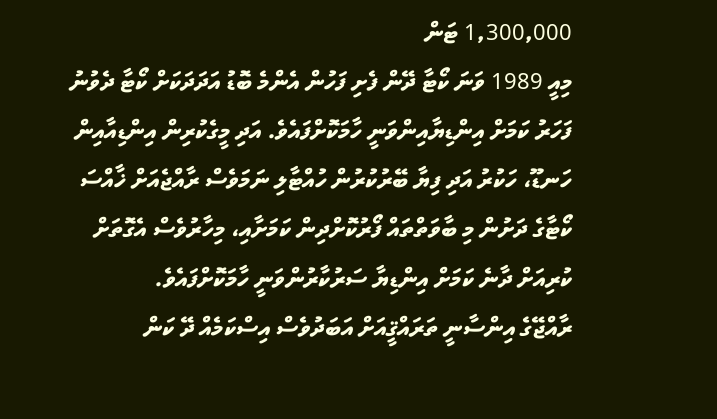1,300,000 ޓަން
މިއީ 1989 ވަނަ ކޯޓާ ދޭން ފެށި ފަހުން އެންމެ ބޮޑު އަދަދަކަށް ކޯޓާ ދެވުނު ފަހަރު ކަމަށް އިންޑިޔާއިންވަނީ ހާމަކޮށްފައެވެ. އަދި މީގެކުރިން އިންޑިއާއިން ހަނޑޫ، ހަކުރު އަދި ފިޔާ ބޭރުކުރުން ހުއްޓާލި ނަމަވެސް ރާއްޖެއަށް ޚާއްސަ ކޯޓާގެ ދަށުން މި ބާވަތްތައް ފޯރުކޮށްދިން ކަމަށާއި، މިހާރުވެސް އެގޮތަށް ކުރިއަށް ދާނެ ކަމަށް އިންޑިޔާ ސަރުކާރުންވަނީ ހާމަކޮށްފައެވެ.
ރާއްޖޭގެ އިންސާނީ ތަރައްޤީއަށް އަބަދުވެސް އިސްކަމެއް ދޭ ކަން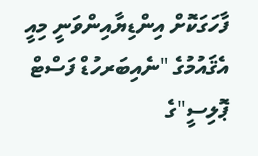ފާހަގަކޮށް އިންޑިޔާއިންވަނީ މިއީ އެޤައުމުގެ "ނެއިބަރހުޑް ފަސްޓް ޕޮލިސީ"ގެ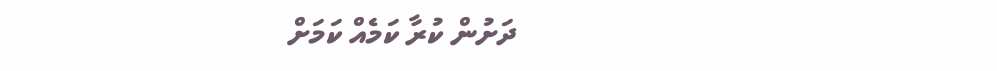ދަށުން ކުރާ ކަމެއް ކަމަށް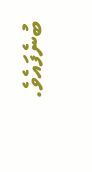ބުނެފައެވެ.